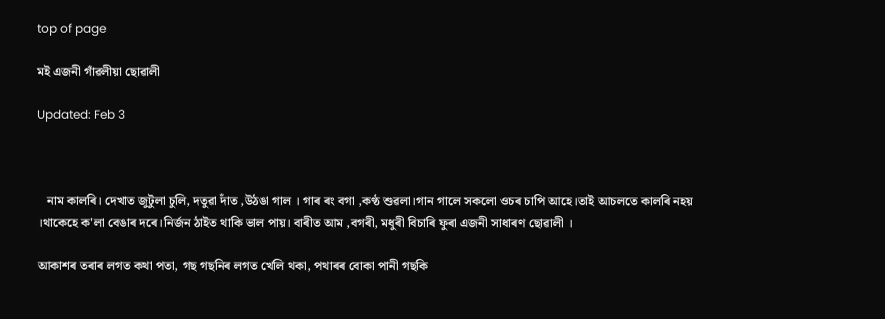top of page

মই এজনী গাঁৱলীয়া ছোৱালী

Updated: Feb 3



   নাম কালৰি। দেখাত জুটুলা চুলি, দতুৱা দাঁত ,উঠঙা গাল । গাৰ ৰং বগা ,কণ্ঠ শুৱলা।গান গালে সকলো ওচৰ চাপি আহে।তাই আচলতে কালৰি নহয় ।থাকেহে ক'লা বেঙাৰ দৰে।নিৰ্জন ঠাইত থাকি ভাল পায়। বাৰীত আম ,বগৰী, মধুৰী বিচাৰি ফুৰা এজনী সাধাৰণ ছোৱালী ।

আকাশৰ তৰাৰ লগত কথা পতা, গছ গছনিৰ লগত খেলি থকা, পথাৰৰ বোকা পানী গছকি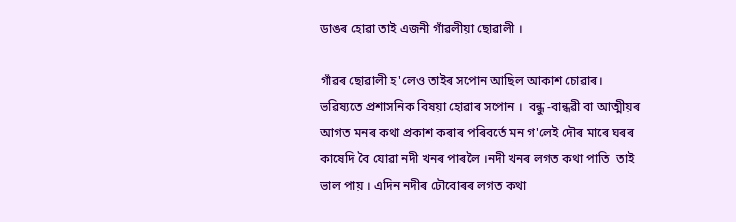ডাঙৰ হোৱা তাই এজনী গাঁৱলীয়া ছোৱালী ।

গাঁৱৰ ছোৱালী হ'লেও তাইৰ সপোন আছিল আকাশ চোৱাৰ। ভৱিষ্যতে প্ৰশাসনিক বিষয়া হোৱাৰ সপোন ।  বন্ধু -বান্ধৱী বা আত্মীয়ৰ  আগত মনৰ কথা প্ৰকাশ কৰাৰ পৰিবৰ্তে মন গ'লেই দৌৰ মাৰে ঘৰৰ কাষেদি বৈ যোৱা নদী খনৰ পাৰলৈ ।নদী খনৰ লগত কথা পাতি  তাই ভাল পায় । এদিন নদীৰ ঢৌবোৰৰ লগত কথা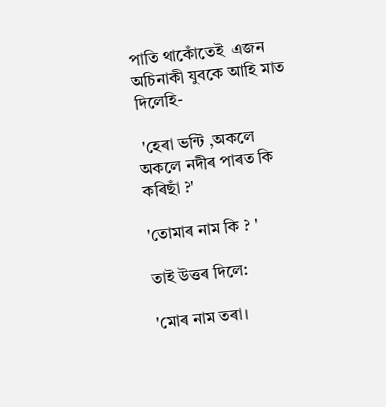পাতি থাকোঁতেই  এজন অচিনাকী যুবকে আহি মাত দিলেহি-

 'হেৰা ভন্টি ,অকলে অকলে নদীৰ পাৰত কি কৰিছাঁ ?'

'তোমাৰ নাম কি ? '

তাই উত্তৰ দিলে:

'মোৰ নাম তৰা।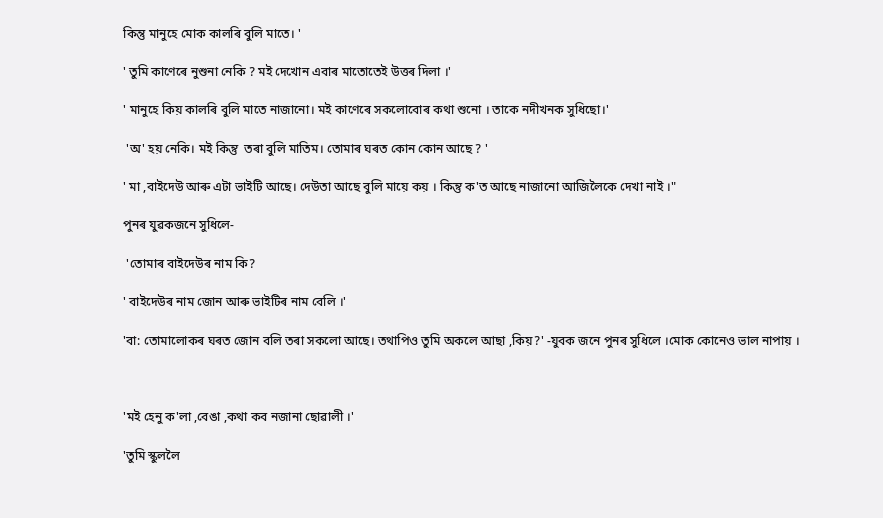কিন্তু মানুহে মোক কালৰি বুলি মাতে। '

' তুমি কাণেৰে নুশুনা নেকি ? মই দেখোন এবাৰ মাতোতেই উত্তৰ দিলা ।'

' মানুহে কিয় কালৰি বুলি মাতে নাজানো। মই কাণেৰে সকলোবোৰ কথা শুনো । তাকে নদীখনক সুধিছো।'

 'অ' হয় নেকি। মই কিন্তু  তৰা বুলি মাতিম। তোমাৰ ঘৰত কোন কোন আছে ? '

' মা ,বাইদেউ আৰু এটা ভাইটি আছে। দেউতা আছে বুলি মায়ে কয় । কিন্তু ক'ত আছে নাজানো আজিলৈকে দেখা নাই ।"

পুনৰ যুৱকজনে সুধিলে-

 'তোমাৰ বাইদেউৰ নাম কি?

' বাইদেউৰ নাম জোন আৰু ভাইটিৰ নাম বেলি ।'

'বা: তোমালোকৰ ঘৰত জোন বলি তৰা সকলো আছে। তথাপিও তুমি অকলে আছা ,কিয়?' -যুবক জনে পুনৰ সুধিলে ।মোক কোনেও ভাল নাপায় ।



'মই হেনু ক'লা ,বেঙা ,কথা কব নজানা ছোৱালী ।'

'তুমি স্কুললৈ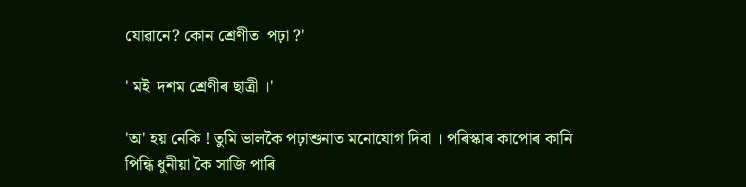যোৱানে? কোন শ্ৰেণীত  পঢ়া ?'

' মই  দশম শ্ৰেণীৰ ছাত্ৰী ।'

'অ' হয় নেকি ! তুমি ভালকৈ পঢ়াশুনাত মনোযোগ দিবা । পৰিস্কাৰ কাপোৰ কানি পিন্ধি ধুনীয়া কৈ সাজি পাৰি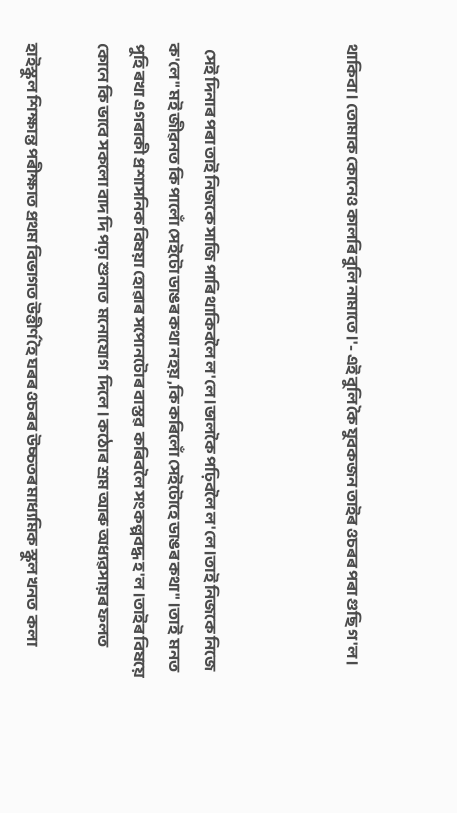থাকিবা। তোমাক কোনেও কালৰি বুলি নামাতে ।'- এই বুলি কৈ যুবকজন তাইৰ ওচৰৰ পৰা গুছি গ'ল।



  সেই দিনাৰ পৰা তাই নিজকে সাজি পাৰি থাকিবলৈ ল'লে।ভালকৈ পঢ়িবলৈ ল'লে।তাই নিজকে নিজে  ক'লে" মই জীৱনত কি পালোঁ সেইটো ডাঙৰ কথা নহয় ,কি কৰিলোঁ সেইটোহে ডাঙৰ কথা" ।তাই  মনত পুহি ৰখা এগৰাকী প্ৰশাসনিক বিষয়া হোৱাৰ সপোনটোৰ বাস্তৱ  কৰিবলৈ সংকল্পবদ্ধ হ'ল ।তাইৰ বিষয়ে কোনে কি ভাবে সকলো বাদ দি পঢ়া শুনাত  মনোযোগ  দিলে । কঠোৰ শ্ৰম আৰু অধ্যৱসায়ৰ ফলত

হাইস্কুল শিক্ষান্ত পৰীক্ষাত প্ৰথম বিভাগত উত্তীৰ্ণ হৈ ঘৰৰ ওচৰৰ উচ্চতৰ মাধ্যমিক স্কুল খনত  কলা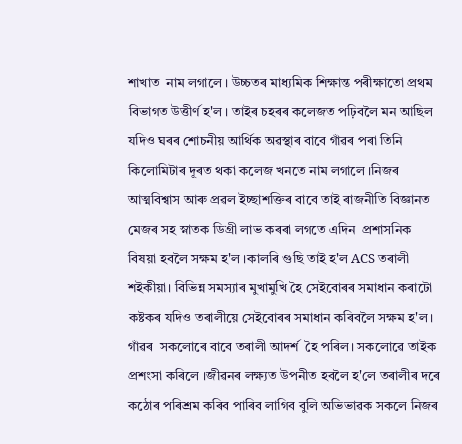শাখাত  নাম লগালে । উচ্চতৰ মাধ্যমিক শিক্ষান্ত পৰীক্ষাতো প্ৰথম বিভাগত উত্তীৰ্ণ হ'ল । তাইৰ চহৰৰ কলেজত পঢ়িবলৈ মন আছিল যদিও ঘৰৰ শোচনীয় আৰ্থিক অৱস্থাৰ বাবে গাঁৱৰ পৰা তিনি কিলোমিটাৰ দূৰত থকা কলেজ খনতে নাম লগালে ।নিজৰ আত্মবিশ্বাস আৰু প্ৰৱল ইচ্ছাশক্তিৰ বাবে তাই ৰাজনীতি বিজ্ঞানত  মেজৰ সহ স্নাতক ডিগ্ৰী লাভ কৰৰা লগতে এদিন  প্ৰশাসনিক বিষয়া হবলৈ সক্ষম হ'ল ।কালৰি গুছি তাই হ'ল ACS তৰালী শইকীয়া। বিভিন্ন সমস্যাৰ মুখামুখি হৈ সেইবোৰৰ সমাধান কৰাটো কষ্টকৰ যদিও তৰালীয়ে সেইবোৰৰ সমাধান কৰিবলৈ সক্ষম হ'ল। গাঁৱৰ  সকলোৰে বাবে তৰালী আদৰ্শ  হৈ পৰিল। সকলোৱে তাইক প্ৰশংসা কৰিলে ।জীৱনৰ লক্ষ্যত উপনীত হবলৈ হ'লে তৰালীৰ দৰে কঠোৰ পৰিশ্ৰম কৰিব পাৰিব লাগিব বুলি অভিভাৱক সকলে নিজৰ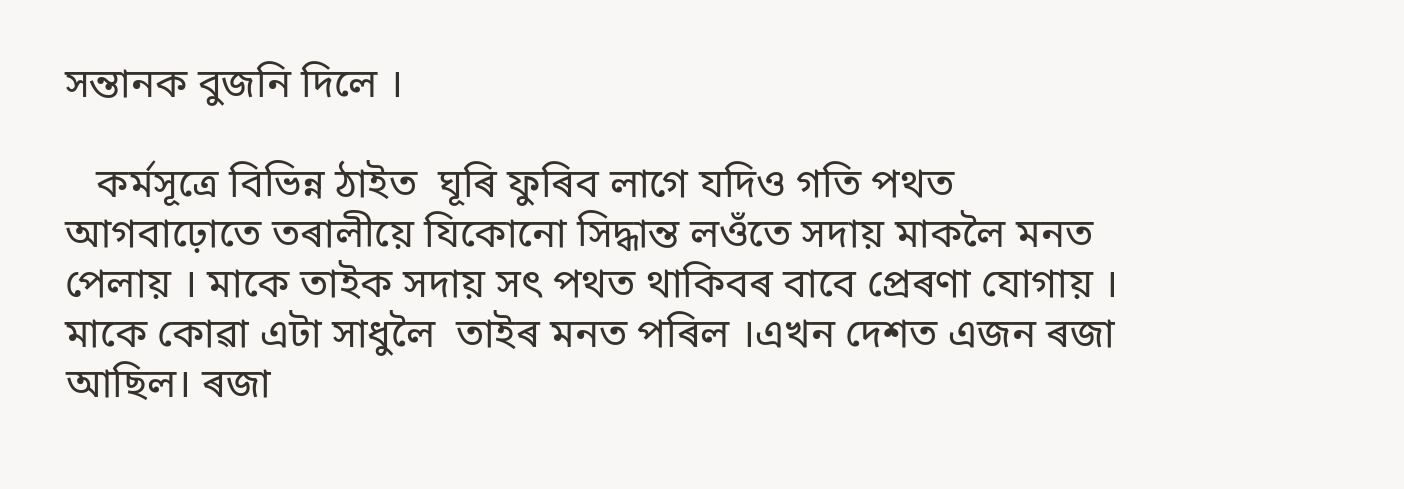সন্তানক বুজনি দিলে ।

   কৰ্মসূত্ৰে বিভিন্ন ঠাইত  ঘূৰি ফুৰিব লাগে যদিও গতি পথত আগবাঢ়োতে তৰালীয়ে যিকোনো সিদ্ধান্ত লওঁতে সদায় মাকলৈ মনত পেলায় । মাকে তাইক সদায় সৎ পথত থাকিবৰ বাবে প্ৰেৰণা যোগায় । মাকে কোৱা এটা সাধুলৈ  তাইৰ মনত পৰিল ।এখন দেশত এজন ৰজা আছিল। ৰজা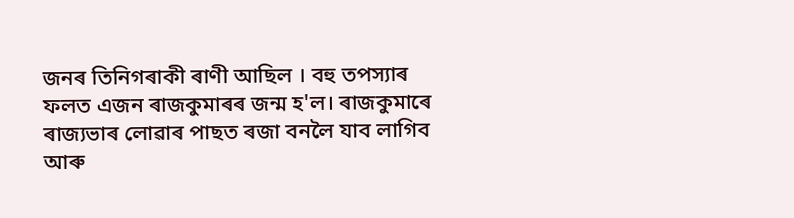জনৰ তিনিগৰাকী ৰাণী আছিল । বহু তপস্যাৰ ফলত এজন ৰাজকুমাৰৰ জন্ম হ'ল। ৰাজকুমাৰে ৰাজ্যভাৰ লোৱাৰ পাছত ৰজা বনলৈ যাব লাগিব আৰু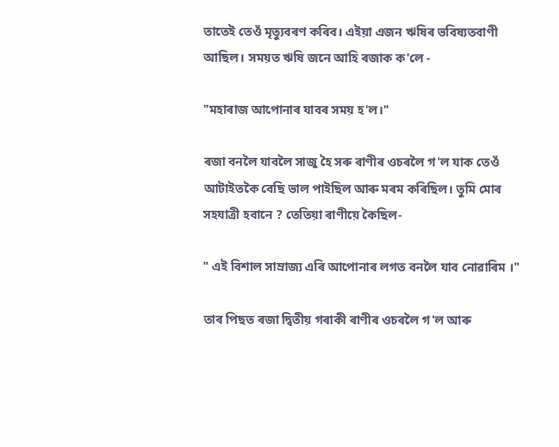তাতেই তেওঁ মৃত্যুবৰণ কৰিব। এইয়া এজন ঋষিৰ ভবিষ্যতবাণী আছিল। সময়ত ঋষি জনে আহি ৰজাক ক'লে -

"মহাৰাজ আপোনাৰ যাবৰ সময় হ'ল।"

ৰজা বনলৈ যাবলৈ সাজু হৈ সৰু ৰাণীৰ ওচৰলৈ গ'ল যাক তেওঁ আটাইতকৈ বেছি ভাল পাইছিল আৰু মৰম কৰিছিল। তুমি মোৰ সহযাত্ৰী হবানে ? তেতিয়া ৰাণীয়ে কৈছিল-

" এই বিশাল সাম্ৰাজ্য এৰি আপোনাৰ লগত বনলৈ যাব নোৱাৰিম ।"

তাৰ পিছত ৰজা দ্বিতীয় গৰাকী ৰাণীৰ ওচৰলৈ গ'ল আৰু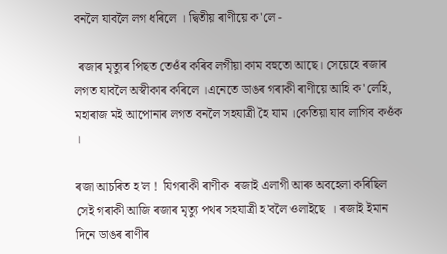বনলৈ যাবলৈ লগ ধৰিলে । দ্বিতীয় ৰাণীয়ে ক'লে -

 ৰজাৰ মৃত্যুৰ পিছত তেওঁৰ কৰিব লগীয়া কাম বহুতো আছে। সেয়েহে ৰজাৰ লগত যাবলৈ অস্বীকাৰ কৰিলে ।এনেতে ডাঙৰ গৰাকী ৰাণীয়ে আহি ক'লেহি, মহাৰাজ মই আপোনাৰ লগত বনলৈ সহযাত্ৰী হৈ যাম ।কেতিয়া যাব লাগিব কওঁক  ।

ৰজা আচৰিত হ'ল !  যিগৰাকী ৰাণীক  ৰজাই এলাগী আৰু অবহেলা কৰিছিল সেই গৰাকী আজি ৰজাৰ মৃত্যু পথৰ সহযাত্ৰী হ'বলৈ ওলাইছে  । ৰজাই ইমান দিনে ডাঙৰ ৰাণীৰ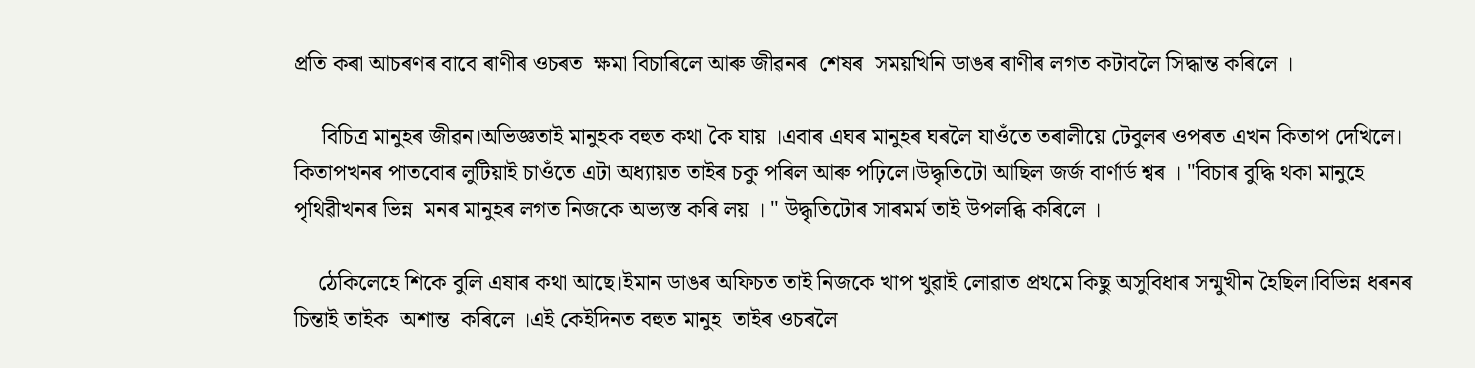প্ৰতি কৰা আচৰণৰ বাবে ৰাণীৰ ওচৰত  ক্ষমা বিচাৰিলে আৰু জীৱনৰ  শেষৰ  সময়খিনি ডাঙৰ ৰাণীৰ লগত কটাবলৈ সিদ্ধান্ত কৰিলে ।

     বিচিত্ৰ মানুহৰ জীৱন।অভিজ্ঞতাই মানুহক বহুত কথা কৈ যায় ।এবাৰ এঘৰ মানুহৰ ঘৰলৈ যাওঁতে তৰালীয়ে টেবুলৰ ওপৰত এখন কিতাপ দেখিলে। কিতাপখনৰ পাতবোৰ লুটিয়াই চাওঁতে এটা অধ্যায়ত তাইৰ চকু পৰিল আৰু পঢ়িলে।উদ্ধৃতিটো আছিল জৰ্জ বাৰ্ণাৰ্ড শ্বৰ । "বিচাৰ বুদ্ধি থকা মানুহে  পৃথিৱীখনৰ ভিন্ন  মনৰ মানুহৰ লগত নিজকে অভ্যস্ত কৰি লয় । " উদ্ধৃতিটোৰ সাৰমৰ্ম তাই উপলব্ধি কৰিলে ।

    ঠেকিলেহে শিকে বুলি এষাৰ কথা আছে।ইমান ডাঙৰ অফিচত তাই নিজকে খাপ খুৱাই লোৱাত প্ৰথমে কিছু অসুবিধাৰ সন্মুখীন হৈছিল।বিভিন্ন ধৰনৰ চিন্তাই তাইক  অশান্ত  কৰিলে ।এই কেইদিনত বহুত মানুহ  তাইৰ ওচৰলৈ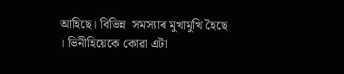আহিছে। বিভিন্ন  সমস্যাৰ মুখামুখি হৈছে । ভিনীহিয়েকে কোৱা এটা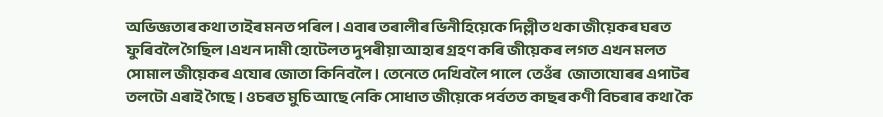অভিজ্ঞতাৰ কথা তাইৰ মনত পৰিল। এবাৰ তৰালীৰ ভিনীহিয়েকে দিল্লীত থকা জীয়েকৰ ঘৰত ফুৰিবলৈ গৈছিল।এখন দামী হোটেলত দুপৰীয়া আহাৰ গ্ৰহণ কৰি জীয়েকৰ লগত এখন মলত সোমাল জীয়েকৰ এযোৰ জোতা কিনিবলৈ । তেনেতে দেখিবলৈ পালে  তেওঁৰ  জোতাযোৰৰ এপাটৰ তলটো এৰাই গৈছে । ওচৰত মুচি আছে নেকি সোধাত জীয়েকে পৰ্বতত কাছৰ কণী বিচৰাৰ কথা কৈ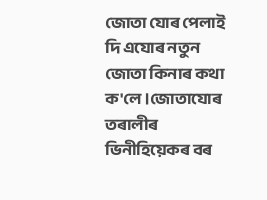জোতা যোৰ পেলাই দি এযোৰ নতুন জোতা কিনাৰ কথা ক'লে ।জোতাযোৰ তৰালীৰ ভিনীহিয়েকৰ বৰ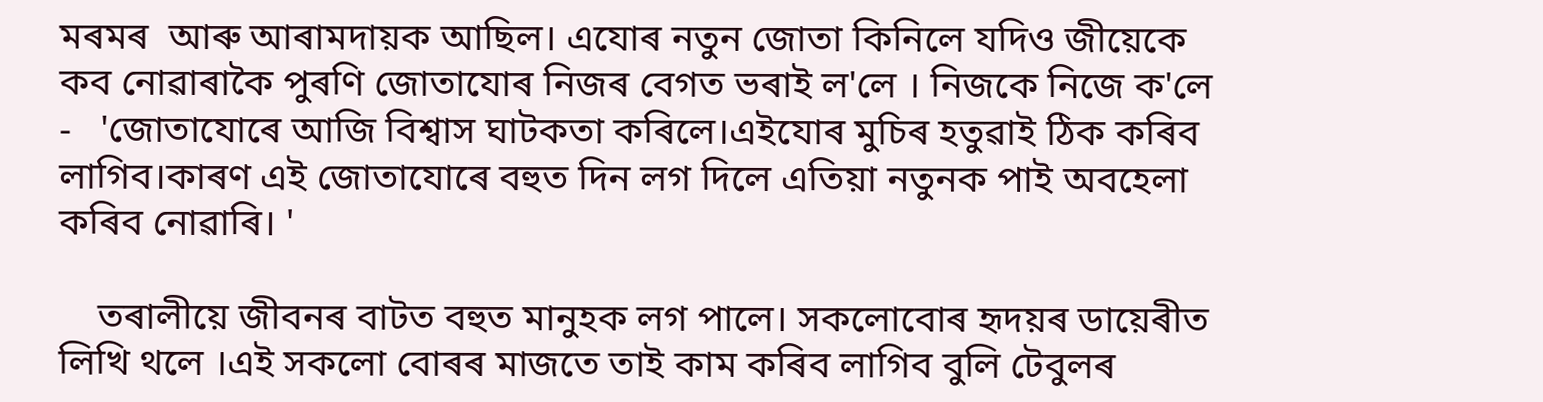মৰমৰ  আৰু আৰামদায়ক আছিল। এযোৰ নতুন জোতা কিনিলে যদিও জীয়েকে কব নোৱাৰাকৈ পুৰণি জোতাযোৰ নিজৰ বেগত ভৰাই ল'লে । নিজকে নিজে ক'লে -   'জোতাযোৰে আজি বিশ্বাস ঘাটকতা কৰিলে।এইযোৰ মুচিৰ হতুৱাই ঠিক কৰিব লাগিব।কাৰণ এই জোতাযোৰে বহুত দিন লগ দিলে এতিয়া নতুনক পাই অবহেলা কৰিব নোৱাৰি। '

    তৰালীয়ে জীবনৰ বাটত বহুত মানুহক লগ পালে। সকলোবোৰ হৃদয়ৰ ডায়েৰীত লিখি থলে ।এই সকলো বোৰৰ মাজতে তাই কাম কৰিব লাগিব বুলি টেবুলৰ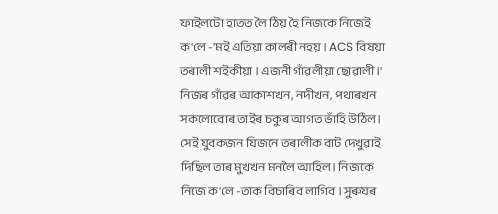ফাইলটো হাতত লৈ ঠিয় হৈ নিজকে নিজেই ক'লে -'মই এতিয়া কালৰী নহয় । ACS বিষয়া তৰালী শইকীয়া । এজনী গাঁৱলীয়া ছোৱালী।' নিজৰ গাঁৱৰ আকাশখন, নদীখন, পথাৰখন সকলোবোৰ তাইৰ চকুৰ আগত ভাঁহি উঠিল। সেই যুবকজন যিজনে তৰালীক বাট দেখুৱাই দিছিল তাৰ মুখখন মনলৈ আহিল। নিজকে নিজে ক'লে -তাক বিচাৰিব লাগিব । সুৰুযৰ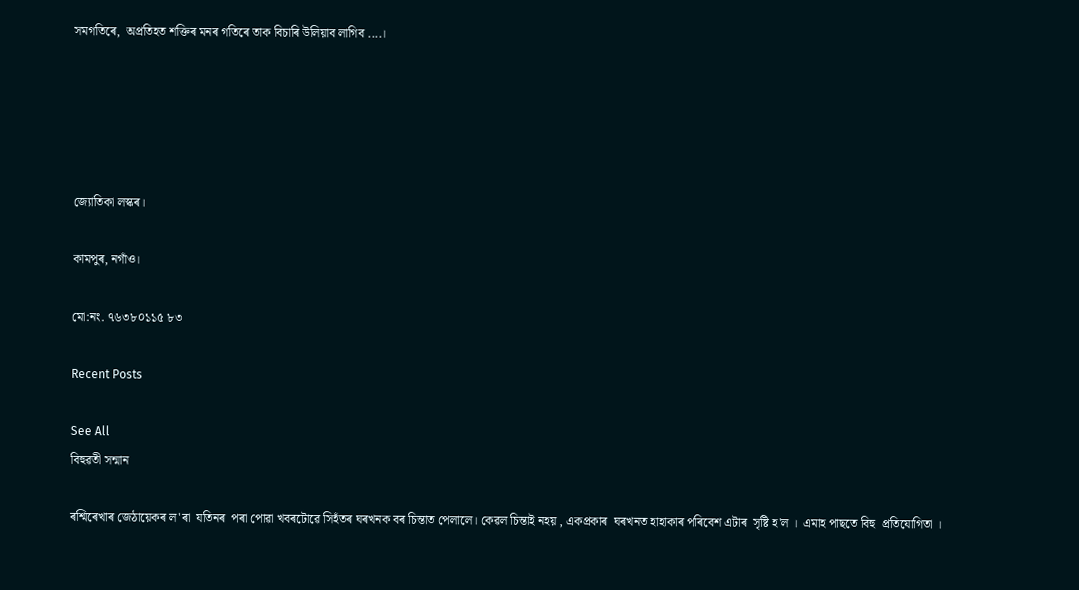সমগতিৰে,  অপ্ৰতিহত শক্তিৰ মনৰ গতিৰে তাক বিচাৰি উলিয়াব লাগিব ....।





জ্যোতিকা লস্কৰ।

কামপুৰ, নগাঁও।

মো:নং. ৭৬৩৮০১১৫ ৮৩

Recent Posts

See All
বিহুৱতী সন্মান

ৰশ্মিৰেখাৰ জেঠায়েকৰ ল'ৰা  যতিনৰ  পৰা পোৱা খবৰটোৱে সিহঁতৰ ঘৰখনক বৰ চিন্তাত পেলালে। কেৱল চিন্তাই নহয় , একপ্ৰকাৰ  ঘৰখনত হাহাকাৰ পৰিবেশ এটাৰ  সৃষ্টি হ'ল ।  এমাহ পাছতে বিহু  প্ৰতিযোগিতা ।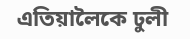এতিয়ালৈকে ঢুলী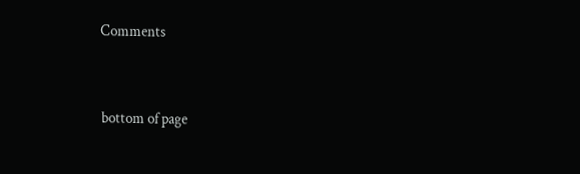Comments


bottom of page